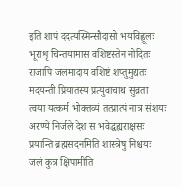इति शापं ददत्यस्मिन्सौदासो भयविह्वूलः
भूराशृ चिन्तयामास वशिष्टस्तेन नोदितः
राजापि जलमादाय वशिष्टं शप्तुमुद्यतः
मदयन्ती प्रियातस्य प्रत्युवाचाथ सुव्रता
त्वया यत्कर्म भोक्तव्यं तत्प्रात्पं नात्र संशयः
अरण्ये निर्जले देश स भवेद्धह्यराक्षसः
प्रयान्ति ब्रह्मसदनमिति शास्त्रेषु निश्चयः
जलं कुत्र क्षिपामीति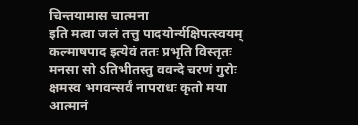चिन्तयामास चात्मना
इति मत्वा जलं तत्तु पादयोर्न्यक्षिपत्स्वयम्
कल्माषपाद इत्येवं ततः प्रभृति विस्तृतः
मनसा सो ऽतिभीतस्तु ववन्दे चरणं गुरोः
क्षमस्व भगवन्सर्वं नापराधः कृतो मया
आत्मानं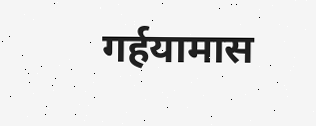गर्हयामास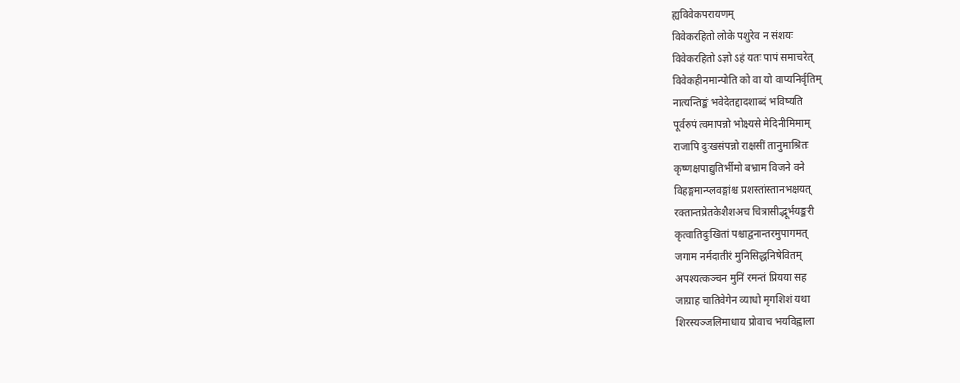ह्यविवेकपरायणम्
विवेकरहितो लोके पशुरेव न संशयः
विवेकरहितो ऽज्ञो ऽहं यतः पापं समाचरेत्
विवेकहीनमान्पोति को वा यो वाप्यनिर्वृतिम्
नात्यन्तिङ्कं भवेदेतद्दादशाब्दं भविष्यति
पूर्वरुपं त्वमापन्नो भोक्ष्यसे मेदिनीमिमाम्
राजापि दुःखसंपन्नो राक्षसीं तानुमाश्रितः
कृष्णक्षपाद्युतिर्भीमो बभ्राम विजने वने
विहङ्गमान्प्लवङ्गांश्च प्रशस्तांस्तानभक्षयत्
रक्तान्तप्रेतकेशैशअच चित्रासीद्भूर्भयङ्करी
कृत्वातिदुःखितां पश्चाद्वनान्तरमुपागमत्
जगाम नर्मदातीरं मुनिसिद्धनिषेवितम्
अपश्यत्कञ्चन मुनिं रमन्तं प्रियया सह
जाग्राह चातिवेगेन व्याधो मृगशिशं यथा
शिरस्यञ्जलिमाधाय प्रोवाच भयविह्वाला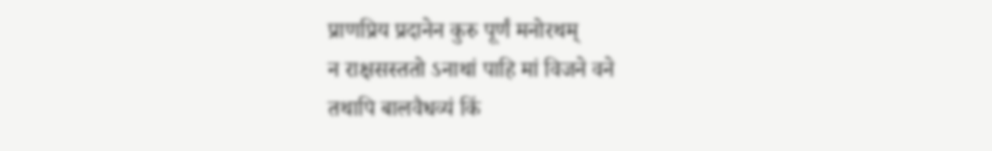प्राणप्रिय प्रदानेन कुरु पूर्णं मनोरथम्
न राक्षसस्ततो ऽनाथां पाहि मां विजने वने
तथापि बालवैधव्यं किं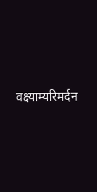वक्ष्याम्यरिमर्दन